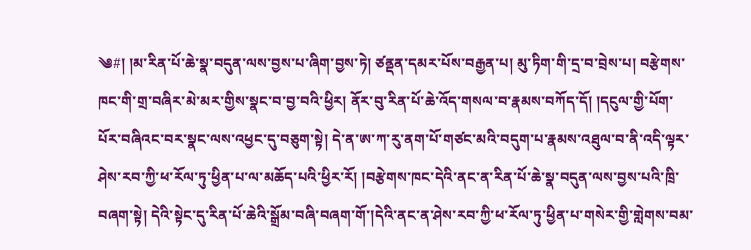༄#། །མ་རིན་པོ་ཆེ་སྣ་བདུན་ལས་བྱས་པ་ཞིག་བྱས་ཏེ། ཙནྡན་དམར་པོས་བརྒྱན་པ། མུ་ཏིག་གི་དྲ་བ་བྲེས་པ། བརྩེགས་ཁང་གི་གྲ་བཞིར་མེ་མར་གྱིས་སྣང་བ་བྱ་བའི་ཕྱིར། ནོར་བུ་རིན་པོ་ཆེ་འོད་གསལ་བ་རྣམས་བཀོད་དོ། །དངུལ་གྱི་པོག་པོར་བཞིའང་བར་སྣང་ལས་འཕྱང་དུ་བཅུག་སྟེ། དེ་ན་ཨ་ཀ་རུ་ནག་པོ་གཙང་མའི་བདུག་པ་རྣམས་འཐུལ་བ་ནི་འདི་ལྟར་ཤེས་རབ་ཀྱི་ཕ་རོལ་ཏུ་ཕྱིན་པ་ལ་མཆོད་པའི་ཕྱིར་རོ། །བརྩེགས་ཁང་དེའི་ནང་ན་རིན་པོ་ཆེ་སྣ་བདུན་ལས་བྱས་པའི་ཁྲི་བཞག་སྟེ། དེའི་སྟེང་དུ་རིན་པོ་ཆེའི་སྒྲོམ་བཞི་བཞག་གོ་།དེའི་ནང་ན་ཤེས་རབ་ཀྱི་ཕ་རོལ་ཏུ་ཕྱིན་པ་གསེར་གྱི་གླེགས་བམ་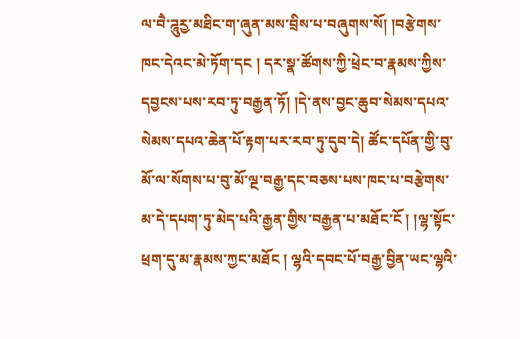ལ་བཻ་ཌཱུརྱ་མཐིང་ག་ཞུན་མས་བྲིས་པ་བཞུགས་སོ། །བརྩེགས་ཁང་དེའང་མེ་ཏོག་དང ། དར་སྣ་ཚོགས་ཀྱི་ཕྲེང་བ་རྣམས་ཀྱིས་དབྱངས་པས་རབ་ཏུ་བརྒྱན་ཏོ། །དེ་ནས་བྱང་ཆུབ་སེམས་དཔའ་སེམས་དཔའ་ཆེན་པོ་རྟག་པར་རབ་ཏུ་དུབ་དེ། ཚོང་དཔོན་གྱི་བུ་མོ་ལ་སོགས་པ་བུ་མོ་ལྔ་བརྒྱ་དང་བཅས་པས་ཁང་པ་བརྩེགས་མ་དེ་དཔག་ཏུ་མེད་པའི་རྒྱན་གྱིས་བརྒྱན་པ་མཐོང་ངོ ། །ལྷ་སྟོང་ཕྲག་དུ་མ་རྣམས་ཀྱང་མཐོང ། ལྷའི་དབང་པོ་བརྒྱ་བྱིན་ཡང་ལྷའི་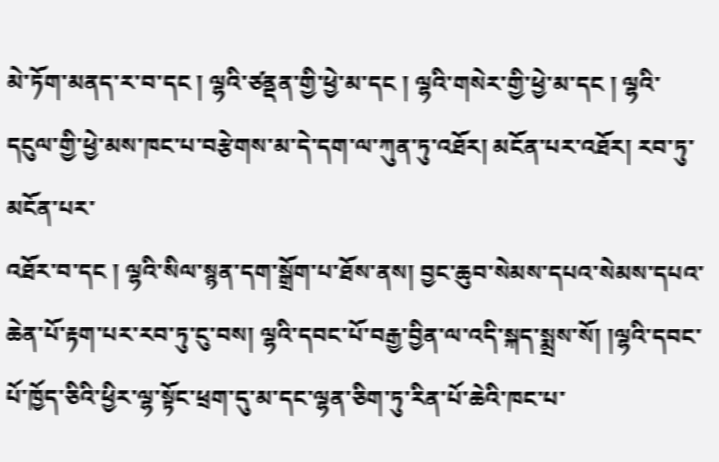མེ་ཏོག་མནད་ར་བ་དང ། ལྷའི་ཙནྡན་གྱི་ཕྱེ་མ་དང ། ལྷའི་གསེར་གྱི་ཕྱེ་མ་དང ། ལྷའི་དངུལ་གྱི་ཕྱེ་མས་ཁང་པ་བརྩེགས་མ་དེ་དག་ལ་ཀུན་ཏུ་འཐོར། མངོན་པར་འཐོར། རབ་ཏུ་མངོན་པར་
འཐོར་བ་དང ། ལྷའི་སིལ་སྙན་དག་སྒྲོག་པ་ཐོས་ནས། བྱང་ཆུབ་སེམས་དཔའ་སེམས་དཔའ་ཆེན་པོ་རྟག་པར་རབ་ཏུ་ངུ་བས། ལྷའི་དབང་པོ་བརྒྱ་བྱིན་ལ་འདི་སྐད་སྨྲས་སོ། །ལྷའི་དབང་པོ་ཁྱོད་ཅིའི་ཕྱིར་ལྷ་སྟོང་ཕྲག་དུ་མ་དང་ལྷན་ཅིག་ཏུ་རིན་པོ་ཆེའི་ཁང་པ་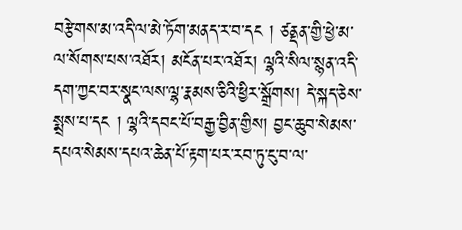བརྩེགས་མ་འདི་ལ་མེ་ཏོག་མནད་ར་བ་དང ། ཙནྡན་གྱི་ཕྱེ་མ་ལ་སོགས་པས་འཐོར། མངོན་པར་འཐོར། ལྷའི་སིལ་སྙན་འདི་དག་ཀྱང་བར་སྣང་ལས་ལྷ་རྣམས་ཅིའི་ཕྱིར་སྒྲོགས། དེ་སྐད་ཅེས་སྨྲས་པ་དང ། ལྷའི་དབང་པོ་བརྒྱ་བྱིན་གྱིས། བྱང་ཆུབ་སེམས་དཔའ་སེམས་དཔའ་ཆེན་པོ་རྟག་པར་རབ་ཏུ་ངུ་བ་ལ་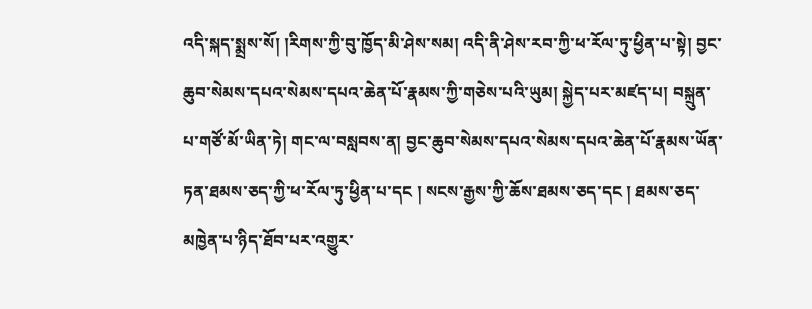འདི་སྐད་སྨྲས་སོ། །རིགས་ཀྱི་བུ་ཁྱོད་མི་ཤེས་སམ། འདི་ནི་ཤེས་རབ་ཀྱི་ཕ་རོལ་ཏུ་ཕྱིན་པ་སྟེ། བྱང་ཆུབ་སེམས་དཔའ་སེམས་དཔའ་ཆེན་པོ་རྣམས་ཀྱི་གཅེས་པའི་ཡུམ། སྐྱེད་པར་མཛད་པ། བསྐྲུན་པ་གཙོ་མོ་ཡིན་ཏེ། གང་ལ་བསླབས་ན། བྱང་ཆུབ་སེམས་དཔའ་སེམས་དཔའ་ཆེན་པོ་རྣམས་ཡོན་ཏན་ཐམས་ཅད་ཀྱི་ཕ་རོལ་ཏུ་ཕྱིན་པ་དང ། སངས་རྒྱས་ཀྱི་ཆོས་ཐམས་ཅད་དང ། ཐམས་ཅད་མཁྱེན་པ་ཉིད་ཐོབ་པར་འགྱུར་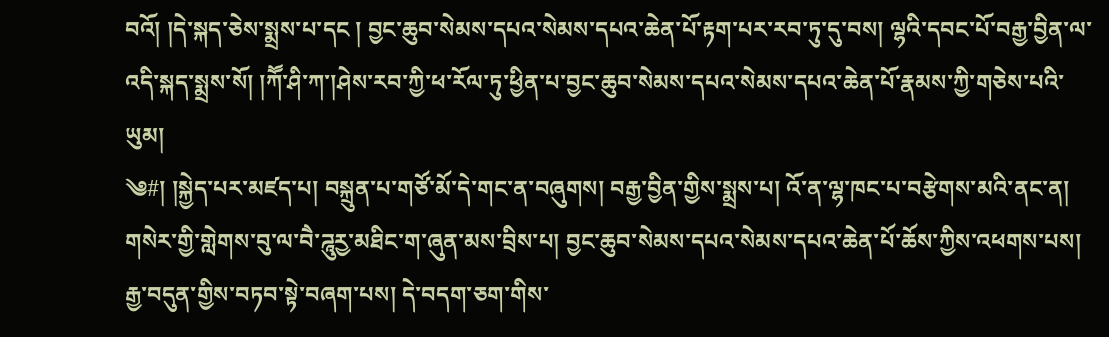བའོ། །དེ་སྐད་ཅེས་སྨྲས་པ་དང ། བྱང་ཆུབ་སེམས་དཔའ་སེམས་དཔའ་ཆེན་པོ་རྟག་པར་རབ་ཏུ་དུ་བས། ལྷའི་དབང་པོ་བརྒྱ་བྱིན་ལ་འདི་སྐད་སྨྲས་སོ། །ཀཽ་ཤི་ཀ་།ཤེས་རབ་ཀྱི་ཕ་རོལ་ཏུ་ཕྱིན་པ་བྱང་ཆུབ་སེམས་དཔའ་སེམས་དཔའ་ཆེན་པོ་རྣམས་ཀྱི་གཅེས་པའི་ཡུམ།
༄#། །སྐྱེད་པར་མཛད་པ། བསྐྲུན་པ་གཙོ་མོ་དེ་གང་ན་བཞུགས། བརྒྱ་བྱིན་གྱིས་སྨྲས་པ། འོ་ན་ལྷ་ཁང་པ་བརྩེགས་མའི་ནང་ན། གསེར་གྱི་གླེགས་བུ་ལ་བཻ་ཌཱུརྱ་མཐིང་ག་ཞུན་མས་བྲིས་པ། བྱང་ཆུབ་སེམས་དཔའ་སེམས་དཔའ་ཆེན་པོ་ཆོས་ཀྱིས་འཕགས་པས། རྒྱ་བདུན་གྱིས་བཏབ་སྟེ་བཞག་པས། དེ་བདག་ཅག་གིས་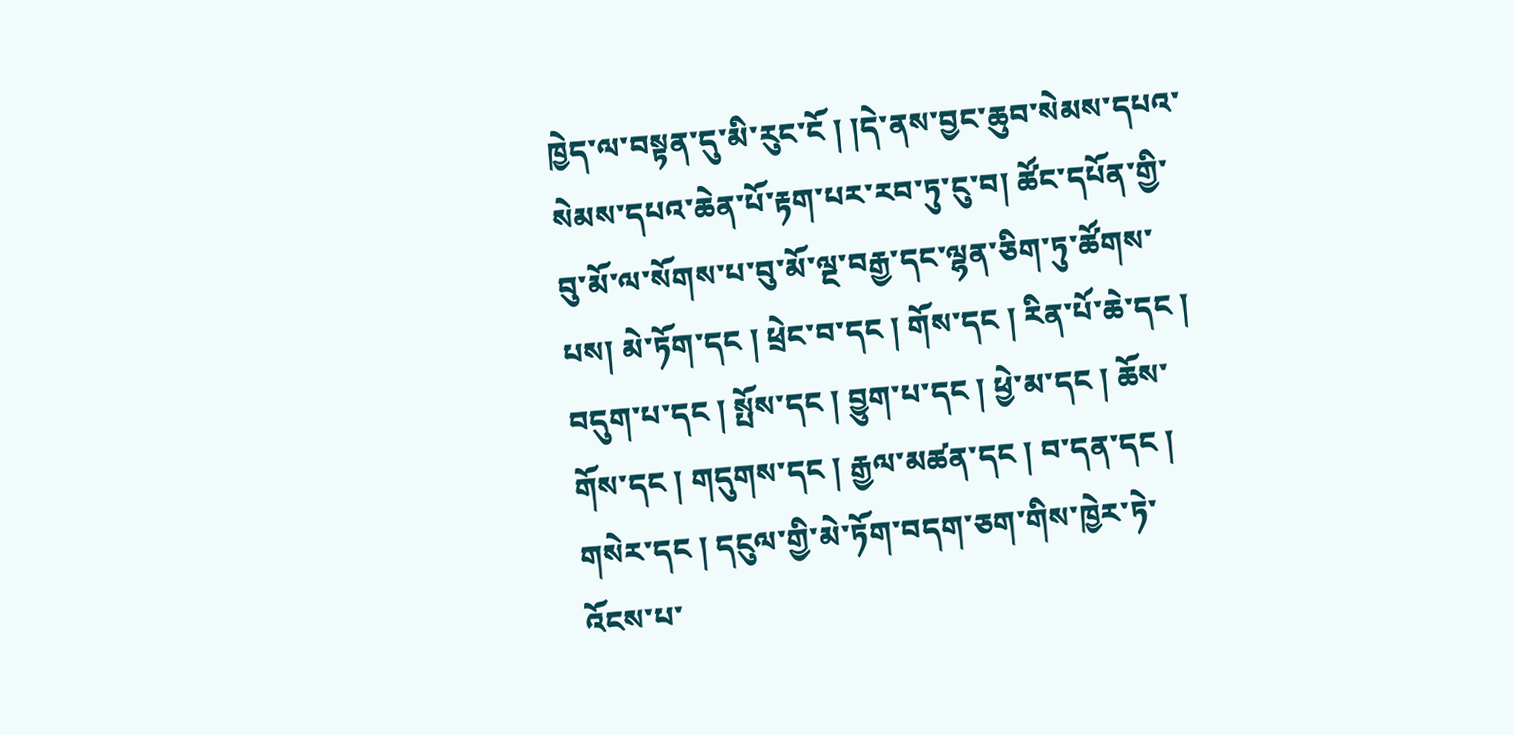ཁྱེད་ལ་བསྟན་དུ་མི་རུང་ངོ ། །དེ་ནས་བྱང་ཆུབ་སེམས་དཔའ་སེམས་དཔའ་ཆེན་པོ་རྟག་པར་རབ་ཏུ་ངུ་བ། ཚོང་དཔོན་གྱི་བུ་མོ་ལ་སོགས་པ་བུ་མོ་ལྔ་བརྒྱ་དང་ལྷན་ཅིག་ཏུ་ཚོགས་པས། མེ་ཏོག་དང ། ཕྲེང་བ་དང ། གོས་དང ། རིན་པོ་ཆེ་དང ། བདུག་པ་དང ། སྤོས་དང ། བྱུག་པ་དང ། ཕྱེ་མ་དང ། ཆོས་གོས་དང ། གདུགས་དང ། རྒྱལ་མཚན་དང ། བ་དན་དང ། གསེར་དང ། དངུལ་གྱི་མེ་ཏོག་བདག་ཅག་གིས་ཁྱེར་ཏེ་འོངས་པ་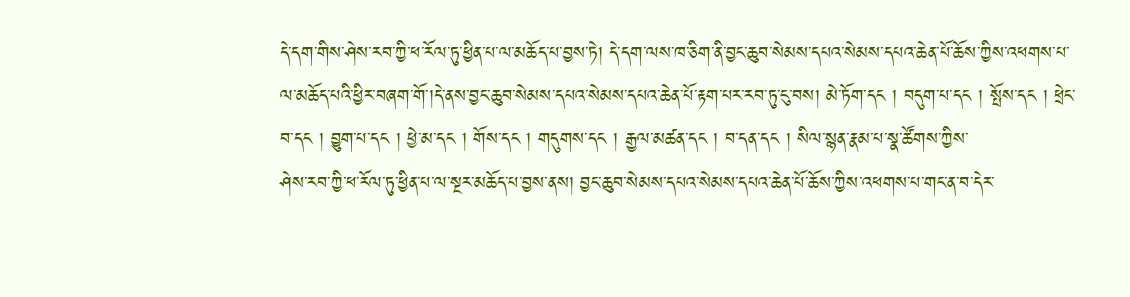དེ་དག་གིས་ཤེས་རབ་ཀྱི་ཕ་རོལ་ཏུ་ཕྱིན་པ་ལ་མཆོད་པ་བྱས་ཏེ། དེ་དག་ལས་ཁ་ཅིག་ནི་བྱང་ཆུབ་སེམས་དཔའ་སེམས་དཔའ་ཆེན་པོ་ཆོས་ཀྱིས་འཕགས་པ་ལ་མཆོད་པའི་ཕྱིར་བཞག་གོ་།དེ་ནས་བྱང་ཆུབ་སེམས་དཔའ་སེམས་དཔའ་ཆེན་པོ་རྟག་པར་རབ་ཏུ་ངུ་བས། མེ་ཏོག་དང ། བདུག་པ་དང ། སྤོས་དང ། ཕྲེང་བ་དང ། བྱུག་པ་དང ། ཕྱེ་མ་དང ། གོས་དང ། གདུགས་དང ། རྒྱལ་མཚན་དང ། བ་དན་དང ། སིལ་སྙན་རྣམ་པ་སྣ་ཚོགས་ཀྱིས་
ཤེས་རབ་ཀྱི་ཕ་རོལ་ཏུ་ཕྱིན་པ་ལ་སྔར་མཆོད་པ་བྱས་ནས། བྱང་ཆུབ་སེམས་དཔའ་སེམས་དཔའ་ཆེན་པོ་ཆོས་ཀྱིས་འཕགས་པ་གང་ན་བ་དེར་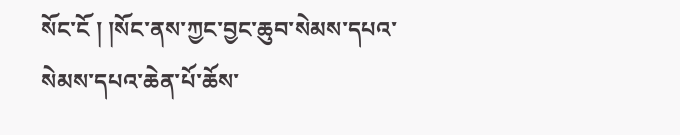སོང་ངོ ། །སོང་ནས་ཀྱང་བྱང་ཆུབ་སེམས་དཔའ་སེམས་དཔའ་ཆེན་པོ་ཆོས་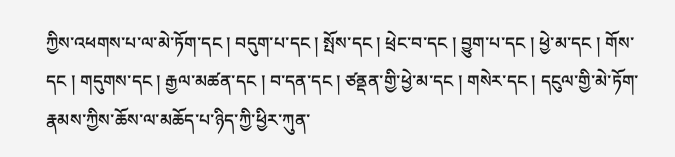ཀྱིས་འཕགས་པ་ལ་མེ་ཏོག་དང ། བདུག་པ་དང ། སྤོས་དང ། ཕྲེང་བ་དང ། བྱུག་པ་དང ། ཕྱེ་མ་དང ། གོས་དང ། གདུགས་དང ། རྒྱལ་མཚན་དང ། བ་དན་དང ། ཙནྡན་གྱི་ཕྱེ་མ་དང ། གསེར་དང ། དངུལ་གྱི་མེ་ཏོག་རྣམས་ཀྱིས་ཆོས་ལ་མཆོད་པ་ཉིད་ཀྱི་ཕྱིར་ཀུན་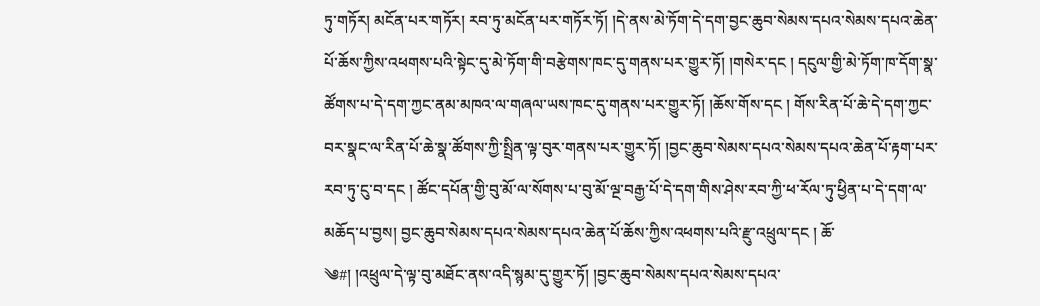ཏུ་གཏོར། མངོན་པར་གཏོར། རབ་ཏུ་མངོན་པར་གཏོར་ཏོ། །དེ་ནས་མེ་ཏོག་དེ་དག་བྱང་ཆུབ་སེམས་དཔའ་སེམས་དཔའ་ཆེན་པོ་ཆོས་ཀྱིས་འཕགས་པའི་སྟེང་དུ་མེ་ཏོག་གི་བརྩེགས་ཁང་དུ་གནས་པར་གྱུར་ཏོ། །གསེར་དང ། དངུལ་གྱི་མེ་ཏོག་ཁ་དོག་སྣ་ཚོགས་པ་དེ་དག་ཀྱང་ནམ་མཁའ་ལ་གཞལ་ཡས་ཁང་དུ་གནས་པར་གྱུར་ཏོ། །ཆོས་གོས་དང ། གོས་རིན་པོ་ཆེ་དེ་དག་ཀྱང་བར་སྣང་ལ་རིན་པོ་ཆེ་སྣ་ཚོགས་ཀྱི་སྤྲིན་ལྟ་བུར་གནས་པར་གྱུར་ཏོ། །བྱང་ཆུབ་སེམས་དཔའ་སེམས་དཔའ་ཆེན་པོ་རྟག་པར་རབ་ཏུ་ངུ་བ་དང ། ཚོང་དཔོན་གྱི་བུ་མོ་ལ་སོགས་པ་བུ་མོ་ལྔ་བརྒྱ་པོ་དེ་དག་གིས་ཤེས་རབ་ཀྱི་ཕ་རོལ་ཏུ་ཕྱིན་པ་དེ་དག་ལ་མཆོད་པ་བྱས། བྱང་ཆུབ་སེམས་དཔའ་སེམས་དཔའ་ཆེན་པོ་ཆོས་ཀྱིས་འཕགས་པའི་རྫུ་འཕྲུལ་དང ། ཆོ་
༄#། །འཕྲུལ་དེ་ལྟ་བུ་མཐོང་ནས་འདི་སྙམ་དུ་གྱུར་ཏོ། །བྱང་ཆུབ་སེམས་དཔའ་སེམས་དཔའ་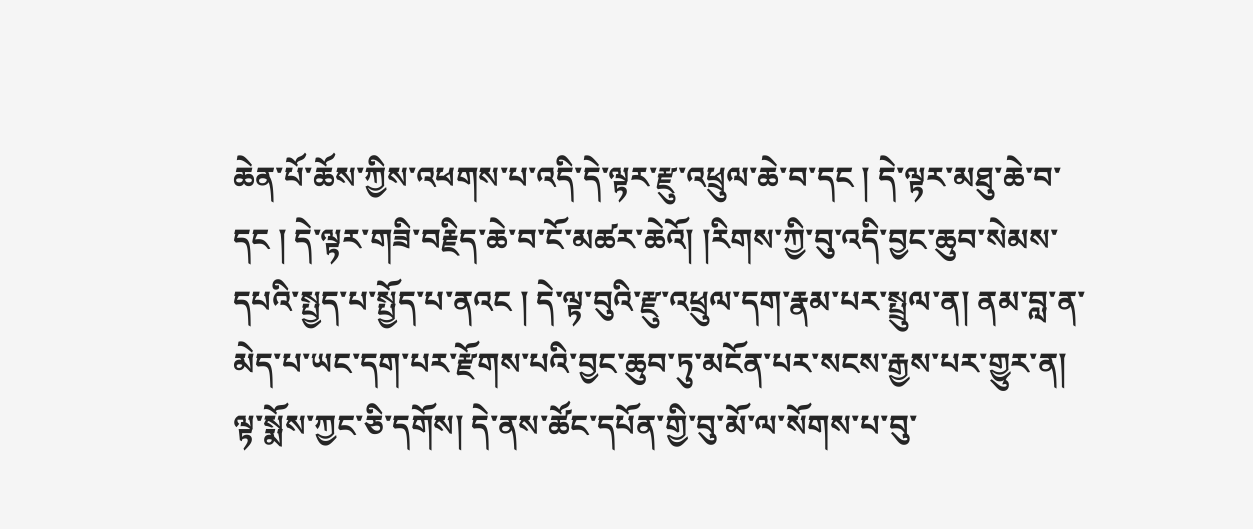ཆེན་པོ་ཆོས་ཀྱིས་འཕགས་པ་འདི་དེ་ལྟར་རྫུ་འཕྲུལ་ཆེ་བ་དང ། དེ་ལྟར་མཐུ་ཆེ་བ་དང ། དེ་ལྟར་གཟི་བརྗིད་ཆེ་བ་ངོ་མཚར་ཆེའོ། །རིགས་ཀྱི་བུ་འདི་བྱང་ཆུབ་སེམས་དཔའི་སྤྱད་པ་སྤྱོད་པ་ནའང ། དེ་ལྟ་བུའི་རྫུ་འཕྲུལ་དག་རྣམ་པར་སྤྲུལ་ན། ནམ་བླ་ན་མེད་པ་ཡང་དག་པར་རྫོགས་པའི་བྱང་ཆུབ་ཏུ་མངོན་པར་སངས་རྒྱས་པར་གྱུར་ན། ལྟ་སྨོས་ཀྱང་ཅི་དགོས། དེ་ནས་ཚོང་དཔོན་གྱི་བུ་མོ་ལ་སོགས་པ་བུ་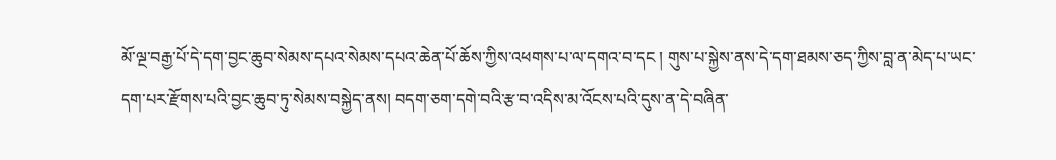མོ་ལྔ་བརྒྱ་པོ་དེ་དག་བྱང་ཆུབ་སེམས་དཔའ་སེམས་དཔའ་ཆེན་པོ་ཆོས་ཀྱིས་འཕགས་པ་ལ་དགའ་བ་དང ། གུས་པ་སྐྱེས་ནས་དེ་དག་ཐམས་ཅད་ཀྱིས་བླ་ན་མེད་པ་ཡང་དག་པར་རྫོགས་པའི་བྱང་ཆུབ་ཏུ་སེམས་བསྐྱེད་ནས། བདག་ཅག་དགེ་བའི་རྩ་བ་འདིས་མ་འོངས་པའི་དུས་ན་དེ་བཞིན་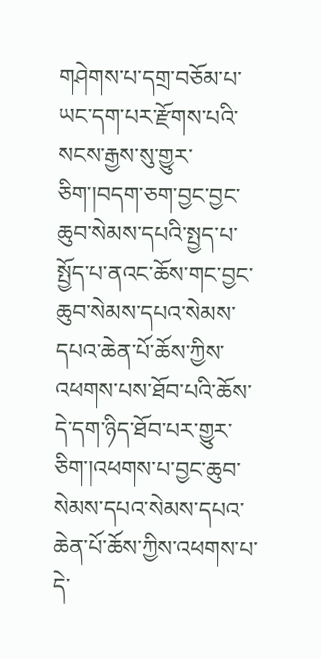གཤེགས་པ་དགྲ་བཅོམ་པ་ཡང་དག་པར་རྫོགས་པའི་སངས་རྒྱས་སུ་གྱུར་ཅིག་།བདག་ཅག་བྱང་བྱང་ཆུབ་སེམས་དཔའི་སྤྱད་པ་སྤྱོད་པ་ནའང་ཆོས་གང་བྱང་ཆུབ་སེམས་དཔའ་སེམས་དཔའ་ཆེན་པོ་ཆོས་ཀྱིས་འཕགས་པས་ཐོབ་པའི་ཆོས་དེ་དག་ཉིད་ཐོབ་པར་གྱུར་ཅིག་།འཕགས་པ་བྱང་ཆུབ་སེམས་དཔའ་སེམས་དཔའ་ཆེན་པོ་ཆོས་ཀྱིས་འཕགས་པ་དེ་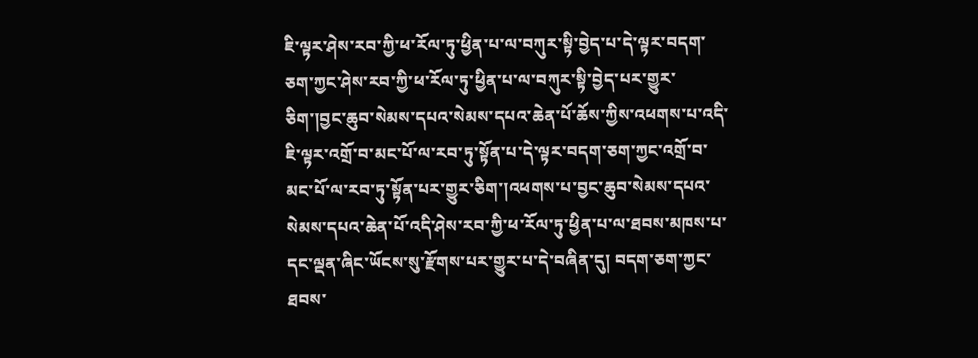ཇི་ལྟར་ཤེས་རབ་ཀྱི་ཕ་རོལ་ཏུ་ཕྱིན་པ་ལ་བཀུར་སྟི་བྱེད་པ་དེ་ལྟར་བདག་ཅག་ཀྱང་ཤེས་རབ་ཀྱི་ཕ་རོལ་ཏུ་ཕྱིན་པ་ལ་བཀུར་སྟི་བྱེད་པར་གྱུར་
ཅིག་།བྱང་ཆུབ་སེམས་དཔའ་སེམས་དཔའ་ཆེན་པོ་ཆོས་ཀྱིས་འཕགས་པ་འདི་ཇི་ལྟར་འགྲོ་བ་མང་པོ་ལ་རབ་ཏུ་སྟོན་པ་དེ་ལྟར་བདག་ཅག་ཀྱང་འགྲོ་བ་མང་པོ་ལ་རབ་ཏུ་སྟོན་པར་གྱུར་ཅིག་།འཕགས་པ་བྱང་ཆུབ་སེམས་དཔའ་སེམས་དཔའ་ཆེན་པོ་འདི་ཤེས་རབ་ཀྱི་ཕ་རོལ་ཏུ་ཕྱིན་པ་ལ་ཐབས་མཁས་པ་དང་ལྡན་ཞིང་ཡོངས་སུ་རྫོགས་པར་གྱུར་པ་དེ་བཞིན་དུ། བདག་ཅག་ཀྱང་ཐབས་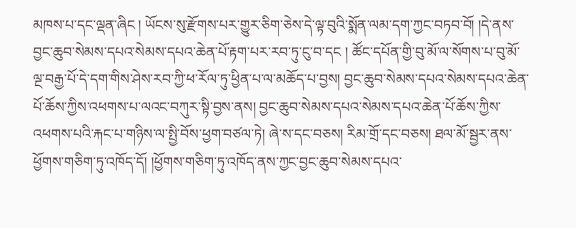མཁས་པ་དང་ལྡན་ཞིང ། ཡོངས་སུ་རྫོགས་པར་གྱུར་ཅིག་ཅེས་དེ་ལྟ་བུའི་སྨོན་ལམ་དག་ཀྱང་བཏབ་བོ། །དེ་ནས་བྱང་ཆུབ་སེམས་དཔའ་སེམས་དཔའ་ཆེན་པོ་རྟག་པར་རབ་ཏུ་ངུ་བ་དང ། ཚོང་དཔོན་གྱི་བུ་མོ་ལ་སོགས་པ་བུ་མོ་ལྔ་བརྒྱ་པོ་དེ་དག་གིས་ཤེས་རབ་ཀྱི་ཕ་རོལ་ཏུ་ཕྱིན་པ་ལ་མཆོད་པ་བྱས། བྱང་ཆུབ་སེམས་དཔའ་སེམས་དཔའ་ཆེན་པོ་ཆོས་ཀྱིས་འཕགས་པ་ལའང་བཀུར་སྟི་བྱས་ནས། བྱང་ཆུབ་སེམས་དཔའ་སེམས་དཔའ་ཆེན་པོ་ཆོས་ཀྱིས་འཕགས་པའི་རྐང་པ་གཉིས་ལ་སྤྱི་བོས་ཕྱག་བཙལ་ཏེ། ཞེ་ས་དང་བཅས། རིམ་གྲོ་དང་བཅས། ཐལ་མོ་སྦྱར་ནས་ཕྱོགས་གཅིག་ཏུ་འཁོད་དོ། །ཕྱོགས་གཅིག་ཏུ་འཁོད་ནས་ཀྱང་བྱང་ཆུབ་སེམས་དཔའ་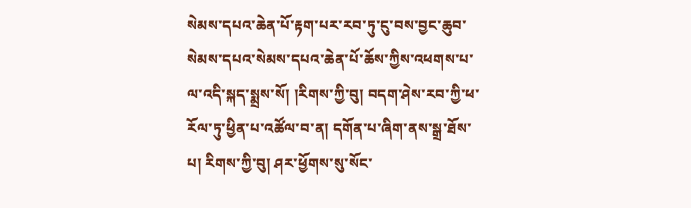སེམས་དཔའ་ཆེན་པོ་རྟག་པར་རབ་ཏུ་ངུ་བས་བྱང་ཆུབ་སེམས་དཔའ་སེམས་དཔའ་ཆེན་པོ་ཆོས་ཀྱིས་འཕགས་པ་ལ་འདི་སྐད་སྨྲས་སོ། །རིགས་ཀྱི་བུ། བདག་ཤེས་རབ་ཀྱི་ཕ་རོལ་ཏུ་ཕྱིན་པ་འཚོལ་བ་ན། དགོན་པ་ཞིག་ནས་སྒྲ་ཐོས་པ། རིགས་ཀྱི་བུ། ཤར་ཕྱོགས་སུ་སོང་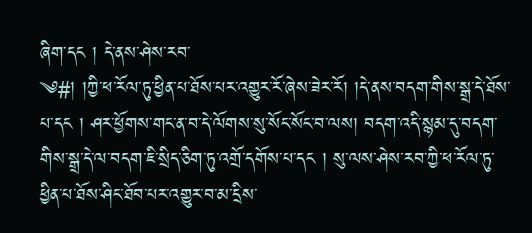ཞིག་དང ། དེ་ནས་ཤེས་རབ་
༄#། །ཀྱི་ཕ་རོལ་ཏུ་ཕྱིན་པ་ཐོས་པར་འགྱུར་རོ་ཞེས་ཟེར་རོ། །དེ་ནས་བདག་གིས་སྒྲ་དེ་ཐོས་པ་དང ། ཤར་ཕྱོགས་གང་ན་བ་དེ་ལོགས་སུ་སོང་སོང་བ་ལས། བདག་འདི་སྙམ་དུ་བདག་གིས་སྒྲ་དེ་ལ་བདག་ཇི་སྲིད་ཅིག་ཏུ་འགྲོ་དགོས་པ་དང ། སུ་ལས་ཤེས་རབ་ཀྱི་ཕ་རོལ་ཏུ་ཕྱིན་པ་ཐོས་ཤིང་ཐོབ་པར་འགྱུར་བ་མ་དྲིས་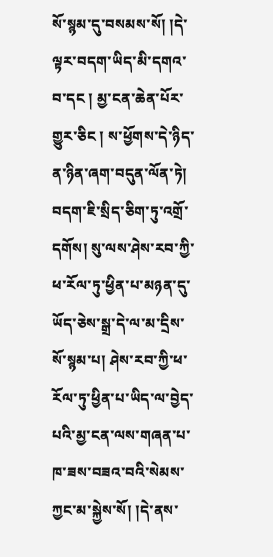སོ་སྙམ་དུ་བསམས་སོ། །དེ་ལྟར་བདག་ཡིད་མི་དགའ་བ་དང ། མྱ་ངན་ཆེན་པོར་གྱུར་ཅིང ། ས་ཕྱོགས་དེ་ཉིད་ན་ཉིན་ཞག་བདུན་ལོན་ཏེ། བདག་ཇི་སྲིད་ཅིག་ཏུ་འགྲོ་དགོས། སུ་ལས་ཤེས་རབ་ཀྱི་ཕ་རོལ་ཏུ་ཕྱིན་པ་མཉན་དུ་ཡོད་ཅེས་སྒྲ་དེ་ལ་མ་དྲིས་སོ་སྙམ་པ། ཤེས་རབ་ཀྱི་ཕ་རོལ་ཏུ་ཕྱིན་པ་ཡིད་ལ་བྱེད་པའི་མྱ་ངན་ལས་གཞན་པ་ཁ་ཟས་བཟའ་བའི་སེམས་ཀྱང་མ་སྐྱེས་སོ། །དེ་ནས་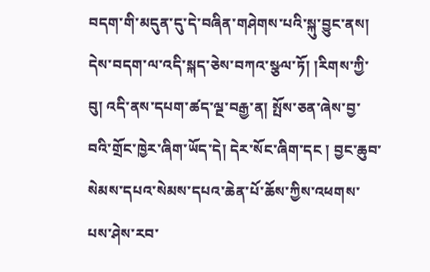བདག་གི་མདུན་དུ་དེ་བཞིན་གཤེགས་པའི་སྐུ་བྱུང་ནས། དེས་བདག་ལ་འདི་སྐད་ཅེས་བཀའ་སྩལ་ཏོ། །རིགས་ཀྱི་བུ། འདི་ནས་དཔག་ཚད་ལྔ་བརྒྱ་ན། སྤོས་ཅན་ཞེས་བྱ་བའི་གྲོང་ཁྱེར་ཞིག་ཡོད་དེ། དེར་སོང་ཞིག་དང ། བྱང་ཆུབ་སེམས་དཔའ་སེམས་དཔའ་ཆེན་པོ་ཆོས་ཀྱིས་འཕགས་པས་ཤེས་རབ་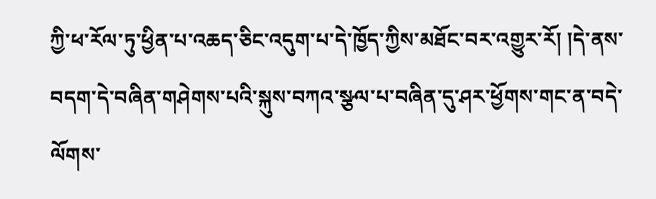ཀྱི་ཕ་རོལ་ཏུ་ཕྱིན་པ་འཆད་ཅིང་འདུག་པ་དེ་ཁྱོད་ཀྱིས་མཐོང་བར་འགྱུར་རོ། །དེ་ནས་བདག་དེ་བཞིན་གཤེགས་པའི་སྐུས་བཀའ་སྩལ་པ་བཞིན་དུ་ཤར་ཕྱོགས་གང་ན་བདེ་ལོགས་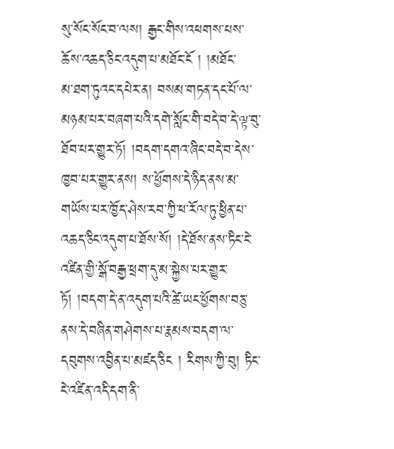སུ་སོང་སོང་བ་ལས། རྒྱང་གིས་འཕགས་པས་ཆོས་འཆད་ཅིང་འདུག་པ་མཐོང་ངོ ། །མཐོང་
མ་ཐག་ཏུའང་དཔེར་ན། བསམ་གཏན་དང་པོ་ལ་མཉམ་པར་བཞག་པའི་དགེ་སློང་གི་བདེ་བ་དེ་ལྟ་བུ་ཐོབ་པར་གྱུར་ཏོ། །བདག་དགའ་ཞིང་བདེ་བ་དེས་ཁྱབ་པར་གྱུར་ནས། ས་ཕྱོགས་དེ་ཉིད་ནས་མ་གཡོས་པར་ཁྱོད་ཤེས་རབ་ཀྱི་ཕ་རོལ་ཏུ་ཕྱིན་པ་འཆད་ཅིང་འདུག་པ་ཐོས་སོ། །དེ་ཐོས་ནས་ཏིང་ངེ་འཛིན་གྱི་སྒོ་བརྒྱ་ཕྲག་དུ་མ་སྐྱེས་པར་གྱུར་ཏོ། །བདག་དེ་ན་འདུག་པའི་ཚེ་ཡང་ཕྱོགས་བཅུ་ནས་དེ་བཞིན་གཤེགས་པ་རྣམས་བདག་ལ་དབུགས་འབྱིན་པ་མཛད་ཅིང ། རིགས་ཀྱི་བུ། ཏིང་ངེ་འཛིན་འདི་དག་ནི་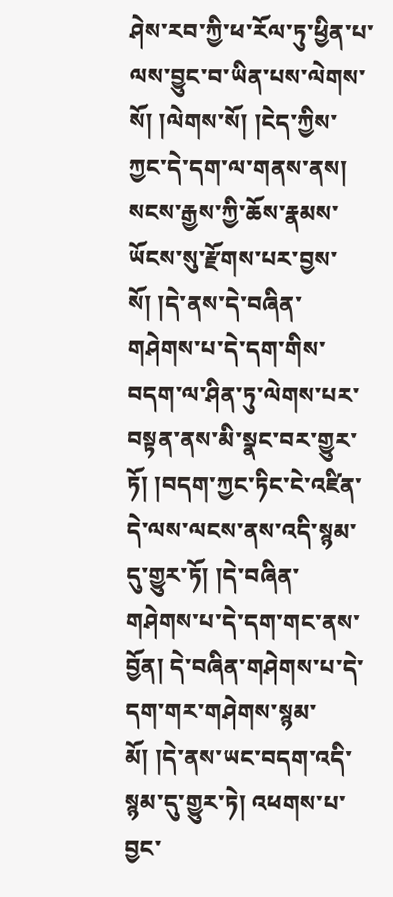ཤེས་རབ་ཀྱི་ཕ་རོལ་ཏུ་ཕྱིན་པ་ལས་བྱུང་བ་ཡིན་པས་ལེགས་སོ། །ལེགས་སོ། །ངེད་ཀྱིས་ཀྱང་དེ་དག་ལ་གནས་ནས། སངས་རྒྱས་ཀྱི་ཆོས་རྣམས་ཡོངས་སུ་རྫོགས་པར་བྱས་སོ། །དེ་ནས་དེ་བཞིན་གཤེགས་པ་དེ་དག་གིས་བདག་ལ་ཤིན་ཏུ་ལེགས་པར་བསྟན་ནས་མི་སྣང་བར་གྱུར་ཏོ། །བདག་ཀྱང་ཏིང་ངེ་འཛིན་དེ་ལས་ལངས་ནས་འདི་སྙམ་དུ་གྱུར་ཏོ། །དེ་བཞིན་གཤེགས་པ་དེ་དག་གང་ནས་བྱོན། དེ་བཞིན་གཤེགས་པ་དེ་དག་གར་གཤེགས་སྙམ་མོ། །དེ་ནས་ཡང་བདག་འདི་སྙམ་དུ་གྱུར་ཏེ། འཕགས་པ་བྱང་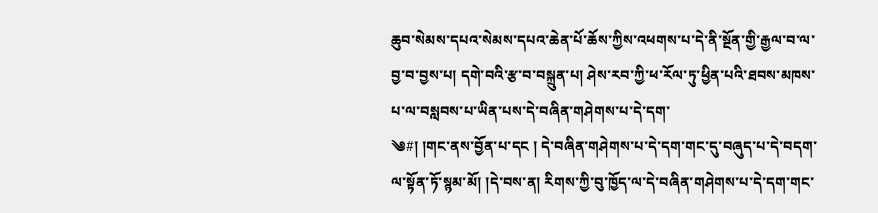ཆུབ་སེམས་དཔའ་སེམས་དཔའ་ཆེན་པོ་ཆོས་ཀྱིས་འཕགས་པ་དེ་ནི་སྔོན་གྱི་རྒྱལ་བ་ལ་བྱ་བ་བྱས་པ། དགེ་བའི་རྩ་བ་བསྐྲུན་པ། ཤེས་རབ་ཀྱི་ཕ་རོལ་ཏུ་ཕྱིན་པའི་ཐབས་མཁས་པ་ལ་བསླབས་པ་ཡིན་པས་དེ་བཞིན་གཤེགས་པ་དེ་དག་
༄#། །གང་ནས་བྱོན་པ་དང ། དེ་བཞིན་གཤེགས་པ་དེ་དག་གང་དུ་བཞུད་པ་དེ་བདག་ལ་སྟོན་ཏོ་སྙམ་མོ། །དེ་བས་ན། རིགས་ཀྱི་བུ་ཁྱོད་ལ་དེ་བཞིན་གཤེགས་པ་དེ་དག་གང་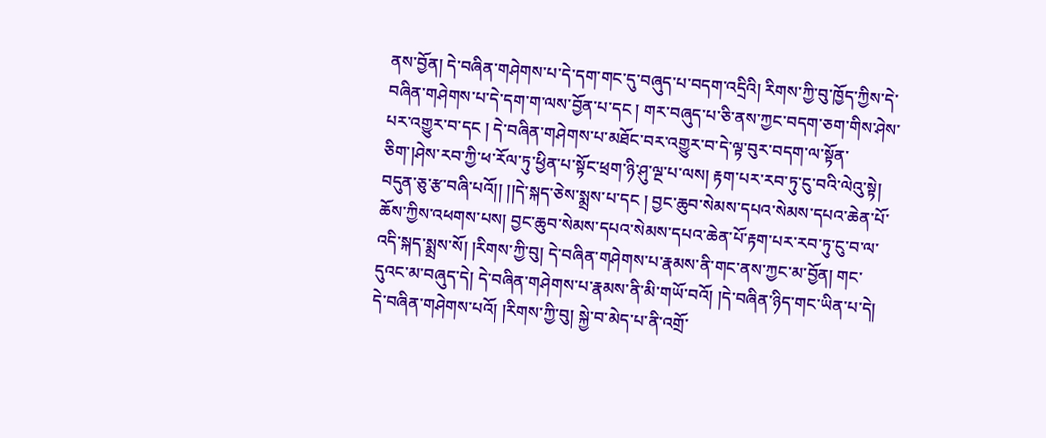ནས་བྱོན། དེ་བཞིན་གཤེགས་པ་དེ་དག་གང་དུ་བཞུད་པ་བདག་འདྲིའི། རིགས་ཀྱི་བུ་ཁྱོད་ཀྱིས་དེ་བཞིན་གཤེགས་པ་དེ་དག་ག་ལས་བྱོན་པ་དང ། གར་བཞུད་པ་ཅི་ནས་ཀྱང་བདག་ཅག་གིས་ཤེས་པར་འགྱུར་བ་དང ། དེ་བཞིན་གཤེགས་པ་མཐོང་བར་འགྱུར་བ་དེ་ལྟ་བུར་བདག་ལ་སྟོན་ཅིག་།ཤེས་རབ་ཀྱི་ཕ་རོལ་ཏུ་ཕྱིན་པ་སྟོང་ཕྲག་ཉི་ཤུ་ལྔ་པ་ལས། རྟག་པར་རབ་ཏུ་ངུ་བའི་ལེའུ་སྟེ། བདུན་ཅུ་རྩ་བཞི་པའོ།། །།དེ་སྐད་ཅེས་སྨྲས་པ་དང ། བྱང་ཆུབ་སེམས་དཔའ་སེམས་དཔའ་ཆེན་པོ་ཆོས་ཀྱིས་འཕགས་པས། བྱང་ཆུབ་སེམས་དཔའ་སེམས་དཔའ་ཆེན་པོ་རྟག་པར་རབ་ཏུ་ངུ་བ་ལ་འདི་སྐད་སྨྲས་སོ། །རིགས་ཀྱི་བུ། དེ་བཞིན་གཤེགས་པ་རྣམས་ནི་གང་ནས་ཀྱང་མ་བྱོན། གང་དུའང་མ་བཞུད་དེ། དེ་བཞིན་གཤེགས་པ་རྣམས་ནི་མི་གཡོ་བའོ། །དེ་བཞིན་ཉིད་གང་ཡིན་པ་དེ། དེ་བཞིན་གཤེགས་པའོ། །རིགས་ཀྱི་བུ། སྐྱེ་བ་མེད་པ་ནི་འགྲོ་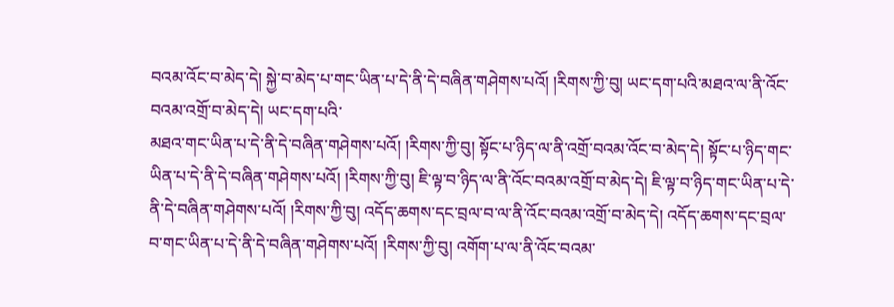བའམ་འོང་བ་མེད་དེ། སྐྱེ་བ་མེད་པ་གང་ཡིན་པ་དེ་ནི་དེ་བཞིན་གཤེགས་པའོ། །རིགས་ཀྱི་བུ། ཡང་དག་པའི་མཐའ་ལ་ནི་འོང་བའམ་འགྲོ་བ་མེད་དེ། ཡང་དག་པའི་
མཐའ་གང་ཡིན་པ་དེ་ནི་དེ་བཞིན་གཤེགས་པའོ། །རིགས་ཀྱི་བུ། སྟོང་པ་ཉིད་ལ་ནི་འགྲོ་བའམ་འོང་བ་མེད་དེ། སྟོང་པ་ཉིད་གང་ཡིན་པ་དེ་ནི་དེ་བཞིན་གཤེགས་པའོ། །རིགས་ཀྱི་བུ། ཇི་ལྟ་བ་ཉིད་ལ་ནི་འོང་བའམ་འགྲོ་བ་མེད་དེ། ཇི་ལྟ་བ་ཉིད་གང་ཡིན་པ་དེ་ནི་དེ་བཞིན་གཤེགས་པའོ། །རིགས་ཀྱི་བུ། འདོད་ཆགས་དང་བྲལ་བ་ལ་ནི་འོང་བའམ་འགྲོ་བ་མེད་དེ། འདོད་ཆགས་དང་བྲལ་བ་གང་ཡིན་པ་དེ་ནི་དེ་བཞིན་གཤེགས་པའོ། །རིགས་ཀྱི་བུ། འགོག་པ་ལ་ནི་འོང་བའམ་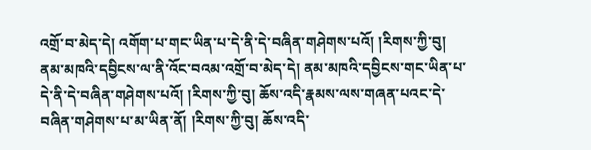འགྲོ་བ་མེད་དེ། འགོག་པ་གང་ཡིན་པ་དེ་ནི་དེ་བཞིན་གཤེགས་པའོ། །རིགས་ཀྱི་བུ། ནམ་མཁའི་དབྱིངས་ལ་ནི་འོང་བའམ་འགྲོ་བ་མེད་དེ། ནམ་མཁའི་དབྱིངས་གང་ཡིན་པ་དེ་ནི་དེ་བཞིན་གཤེགས་པའོ། །རིགས་ཀྱི་བུ། ཆོས་འདི་རྣམས་ལས་གཞན་པའང་དེ་བཞིན་གཤེགས་པ་མ་ཡིན་ནོ། །རིགས་ཀྱི་བུ། ཆོས་འདི་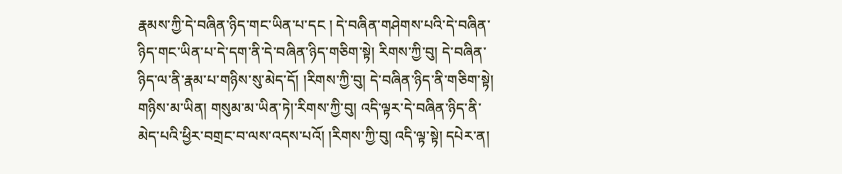རྣམས་ཀྱི་དེ་བཞིན་ཉིད་གང་ཡིན་པ་དང ། དེ་བཞིན་གཤེགས་པའི་དེ་བཞིན་ཉིད་གང་ཡིན་པ་དེ་དག་ནི་དེ་བཞིན་ཉིད་གཅིག་སྟེ། རིགས་ཀྱི་བུ། དེ་བཞིན་ཉིད་ལ་ནི་རྣམ་པ་གཉིས་སུ་མེད་དོ། །རིགས་ཀྱི་བུ། དེ་བཞིན་ཉིད་ནི་གཅིག་སྟེ། གཉིས་མ་ཡིན། གསུམ་མ་ཡིན་ཏེ།་རིགས་ཀྱི་བུ། འདི་ལྟར་དེ་བཞིན་ཉིད་ནི་མེད་པའི་ཕྱིར་བགྲང་བ་ལས་འདས་པའོ། །རིགས་ཀྱི་བུ། འདི་ལྟ་སྟེ། དཔེར་ན།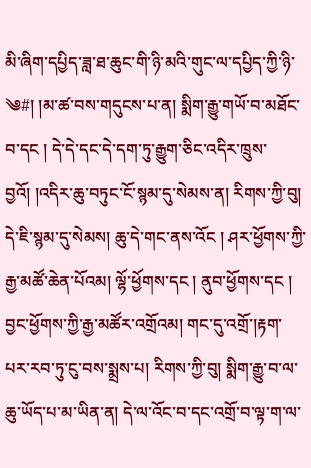མི་ཞིག་དཔྱིད་ཟླ་ཐ་ཆུང་གི་ཉི་མའི་གུང་ལ་དཔྱིད་ཀྱི་ཉི་
༄#། །མ་ཚ་བས་གདུངས་པ་ན། སྨིག་རྒྱུ་གཡོ་བ་མཐོང་བ་དང ། དེ་དེ་དང་དེ་དག་ཏུ་རྒྱུག་ཅིང་འདིར་ཁྲུས་བྱའོ། །འདིར་ཆུ་བཏུང་ངོ་སྙམ་དུ་སེམས་ན། རིགས་ཀྱི་བུ། དེ་ཇི་སྙམ་དུ་སེམས། ཆུ་དེ་གང་ནས་འོང ། ཤར་ཕྱོགས་ཀྱི་རྒྱ་མཚོ་ཆེན་པོའམ། ལྷོ་ཕྱོགས་དང ། ནུབ་ཕྱོགས་དང ། བྱང་ཕྱོགས་ཀྱི་རྒྱ་མཚོར་འགྲོའམ། གང་དུ་འགྲོ་།རྟག་པར་རབ་ཏུ་ངུ་བས་སྨྲས་པ། རིགས་ཀྱི་བུ། སྨིག་རྒྱུ་བ་ལ་ཆུ་ཡོད་པ་མ་ཡིན་ན། དེ་ལ་འོང་བ་དང་འགྲོ་བ་ལྟ་ག་ལ་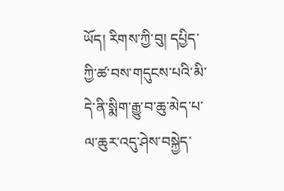ཡོད། རིགས་ཀྱི་བུ། དཔྱིད་ཀྱི་ཚ་བས་གདུངས་པའི་མི་དེ་ནི་སྨིག་རྒྱུ་བ་ཆུ་མེད་པ་ལ་ཆུར་འདུ་ཤེས་བསྐྱེད་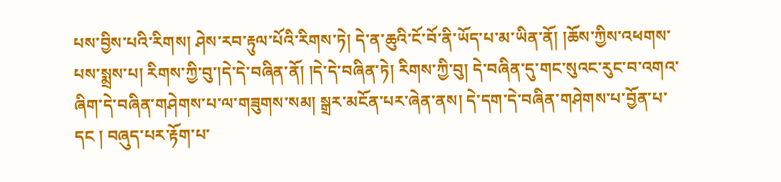པས་བྱིས་པའི་རིགས། ཤེས་རབ་རྟུལ་པོའི་རིགས་ཏེ། དེ་ན་ཆུའི་ངོ་བོ་ནི་ཡོད་པ་མ་ཡིན་ནོ། །ཆོས་ཀྱིས་འཕགས་པས་སྨྲས་པ། རིགས་ཀྱི་བུ་།དེ་དེ་བཞིན་ནོ། །དེ་དེ་བཞིན་ཏེ། རིགས་ཀྱི་བུ། དེ་བཞིན་དུ་གང་སུའང་རུང་བ་འགའ་ཞིག་དེ་བཞིན་གཤེགས་པ་ལ་གཟུགས་སམ། སྒྲར་མངོན་པར་ཞེན་ནས། དེ་དག་དེ་བཞིན་གཤེགས་པ་བྱོན་པ་དང ། བཞུད་པར་རྟོག་པ་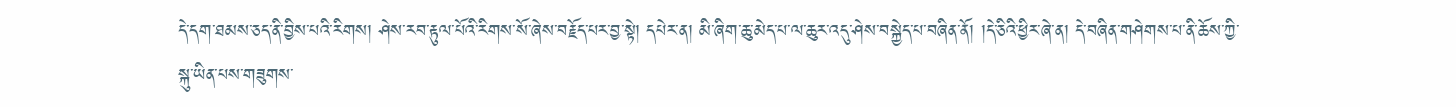དེ་དག་ཐམས་ཅད་ནི་བྱིས་པའི་རིགས། ཤེས་རབ་རྟུལ་པོའི་རིགས་སོ་ཞེས་བརྗོད་པར་བྱ་སྟེ། དཔེར་ན། མི་ཞིག་ཆུ་མེད་པ་ལ་ཆུར་འདུ་ཤེས་བསྐྱེད་པ་བཞིན་ནོ། །དེ་ཅིའི་ཕྱིར་ཞེ་ན། དེ་བཞིན་གཤེགས་པ་ནི་ཆོས་ཀྱི་སྐུ་ཡིན་པས་གཟུགས་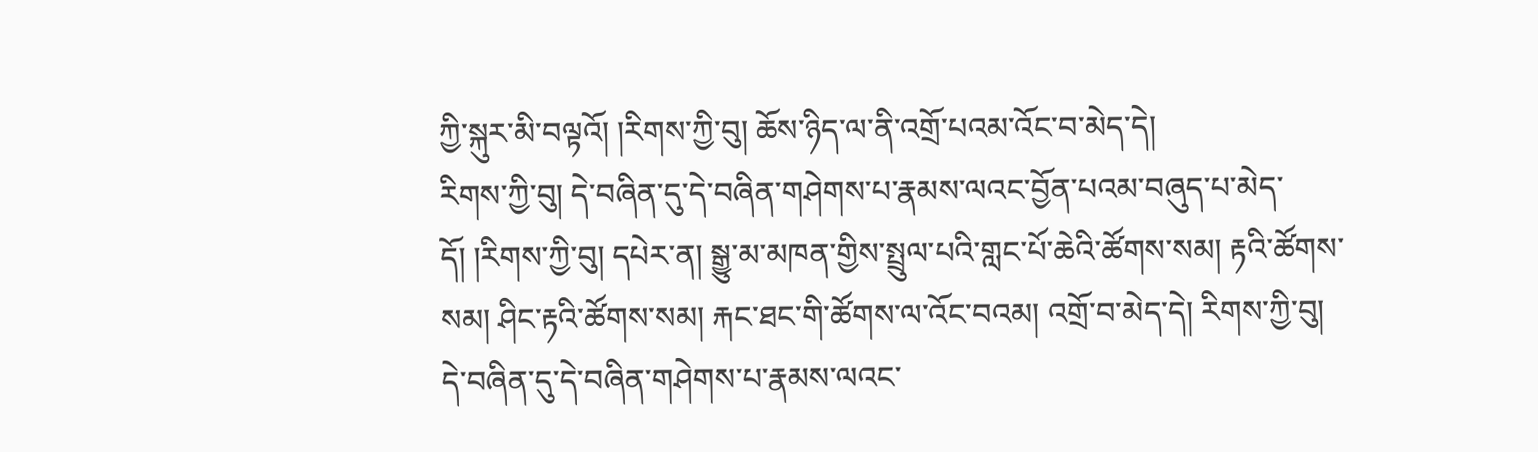ཀྱི་སྐུར་མི་བལྟའོ། །རིགས་ཀྱི་བུ། ཆོས་ཉིད་ལ་ནི་འགྲོ་པའམ་འོང་བ་མེད་དེ།
རིགས་ཀྱི་བུ། དེ་བཞིན་དུ་དེ་བཞིན་གཤེགས་པ་རྣམས་ལའང་བྱོན་པའམ་བཞུད་པ་མེད་དོ། །རིགས་ཀྱི་བུ། དཔེར་ན། སྒྱུ་མ་མཁན་གྱིས་སྤྲུལ་པའི་གླང་པོ་ཆེའི་ཚོགས་སམ། རྟའི་ཚོགས་སམ། ཤིང་རྟའི་ཚོགས་སམ། རྐང་ཐང་གི་ཚོགས་ལ་འོང་བའམ། འགྲོ་བ་མེད་དེ། རིགས་ཀྱི་བུ། དེ་བཞིན་དུ་དེ་བཞིན་གཤེགས་པ་རྣམས་ལའང་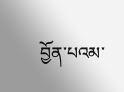བྱོན་པའམ་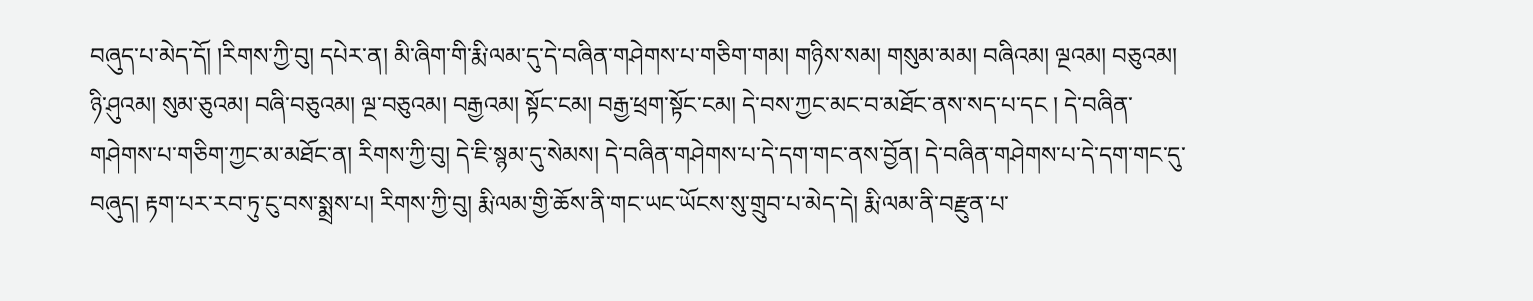བཞུད་པ་མེད་དོ། །རིགས་ཀྱི་བུ། དཔེར་ན། མི་ཞིག་གི་རྨི་ལམ་དུ་དེ་བཞིན་གཤེགས་པ་གཅིག་གམ། གཉིས་སམ། གསུམ་མམ། བཞིའམ། ལྔའམ། བཅུའམ། ཉི་ཤུའམ། སུམ་ཅུའམ། བཞི་བཅུའམ། ལྔ་བཅུའམ། བརྒྱའམ། སྟོང་ངམ། བརྒྱ་ཕྲག་སྟོང་ངམ། དེ་བས་ཀྱང་མང་བ་མཐོང་ནས་སད་པ་དང ། དེ་བཞིན་གཤེགས་པ་གཅིག་ཀྱང་མ་མཐོང་ན། རིགས་ཀྱི་བུ། དེ་ཇི་སྙམ་དུ་སེམས། དེ་བཞིན་གཤེགས་པ་དེ་དག་གང་ནས་བྱོན། དེ་བཞིན་གཤེགས་པ་དེ་དག་གང་དུ་བཞུད། རྟག་པར་རབ་ཏུ་ངུ་བས་སྨྲས་པ། རིགས་ཀྱི་བུ། རྨི་ལམ་གྱི་ཆོས་ནི་གང་ཡང་ཡོངས་སུ་གྲུབ་པ་མེད་དེ། རྨི་ལམ་ནི་བརྫུན་པ་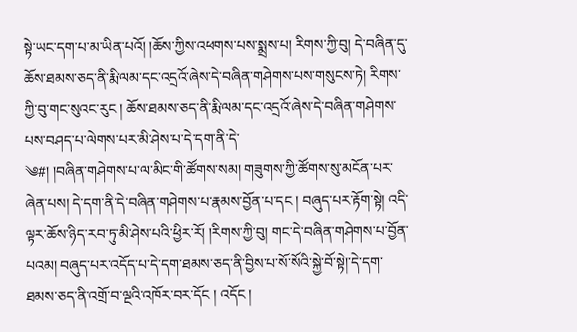སྟེ་ཡང་དག་པ་མ་ཡིན་པའོ། །ཆོས་ཀྱིས་འཕགས་པས་སྨྲས་པ། རིགས་ཀྱི་བུ། དེ་བཞིན་དུ་ཆོས་ཐམས་ཅད་ནི་རྨི་ལམ་དང་འདྲའོ་ཞེས་དེ་བཞིན་གཤེགས་པས་གསུངས་ཏེ། རིགས་ཀྱི་བུ་གང་སུའང་རུང ། ཆོས་ཐམས་ཅད་ནི་རྨི་ལམ་དང་འདྲའོ་ཞེས་དེ་བཞིན་གཤེགས་པས་བཤད་པ་ལེགས་པར་མི་ཤེས་པ་དེ་དག་ནི་དེ་
༄#། །བཞིན་གཤེགས་པ་ལ་མིང་གི་ཚོགས་སམ། གཟུགས་ཀྱི་ཚོགས་སུ་མངོན་པར་ཞེན་པས། དེ་དག་ནི་དེ་བཞིན་གཤེགས་པ་རྣམས་བྱོན་པ་དང ། བཞུད་པར་རྟོག་སྟེ། འདི་ལྟར་ཆོས་ཉིད་རབ་ཏུ་མི་ཤེས་པའི་ཕྱིར་རོ། །རིགས་ཀྱི་བུ། གང་དེ་བཞིན་གཤེགས་པ་བྱོན་པའམ། བཞུད་པར་འདོད་པ་དེ་དག་ཐམས་ཅད་ནི་བྱིས་པ་སོ་སོའི་སྐྱེ་བོ་སྟེ།་དེ་དག་ཐམས་ཅད་ནི་འགྲོ་བ་ལྔའི་འཁོར་བར་དོང ། འདོང །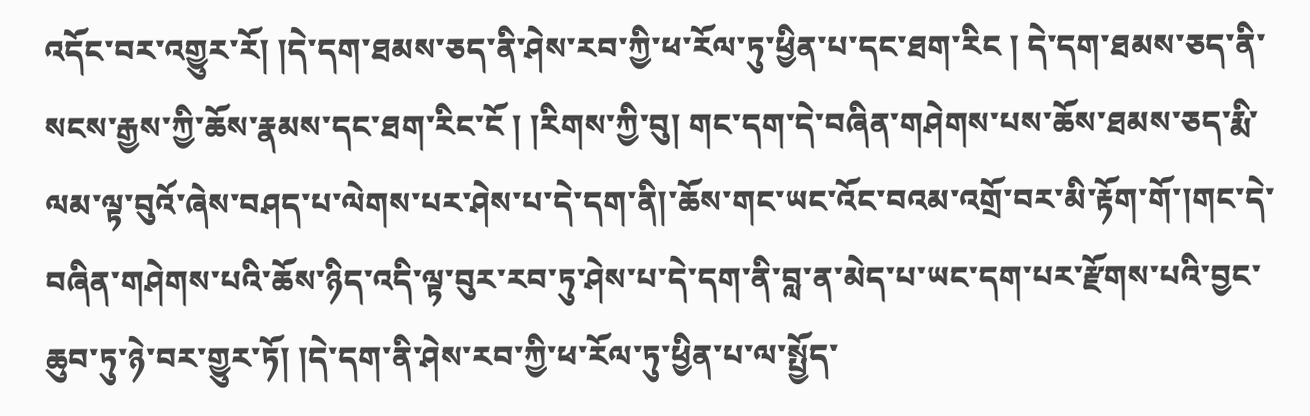འདོང་བར་འགྱུར་རོ། །དེ་དག་ཐམས་ཅད་ནི་ཤེས་རབ་ཀྱི་ཕ་རོལ་ཏུ་ཕྱིན་པ་དང་ཐག་རིང ། དེ་དག་ཐམས་ཅད་ནི་སངས་རྒྱས་ཀྱི་ཆོས་རྣམས་དང་ཐག་རིང་ངོ ། །རིགས་ཀྱི་བུ། གང་དག་དེ་བཞིན་གཤེགས་པས་ཆོས་ཐམས་ཅད་རྨི་ལམ་ལྟ་བུའོ་ཞེས་བཤད་པ་ལེགས་པར་ཤེས་པ་དེ་དག་ནི།་ཆོས་གང་ཡང་འོང་བའམ་འགྲོ་བར་མི་རྟོག་གོ་།གང་དེ་བཞིན་གཤེགས་པའི་ཆོས་ཉིད་འདི་ལྟ་བུར་རབ་ཏུ་ཤེས་པ་དེ་དག་ནི་བླ་ན་མེད་པ་ཡང་དག་པར་རྫོགས་པའི་བྱང་ཆུབ་ཏུ་ཉེ་བར་གྱུར་ཏོ། །དེ་དག་ནི་ཤེས་རབ་ཀྱི་ཕ་རོལ་ཏུ་ཕྱིན་པ་ལ་སྤྱོད་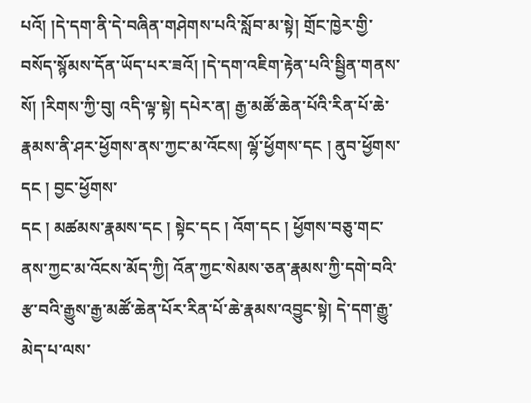པའོ། །དེ་དག་ནི་དེ་བཞིན་གཤེགས་པའི་སློབ་མ་སྟེ། གྲོང་ཁྱེར་གྱི་བསོད་སྙོམས་དོན་ཡོད་པར་ཟའོ། །དེ་དག་འཇིག་རྟེན་པའི་སྦྱིན་གནས་སོ། །རིགས་ཀྱི་བུ། འདི་ལྟ་སྟེ། དཔེར་ན། རྒྱ་མཚོ་ཆེན་པོའི་རིན་པོ་ཆེ་རྣམས་ནི་ཤར་ཕྱོགས་ནས་ཀྱང་མ་འོངས། ལྷོ་ཕྱོགས་དང ། ནུབ་ཕྱོགས་དང ། བྱང་ཕྱོགས་
དང ། མཚམས་རྣམས་དང ། སྟེང་དང ། འོག་དང ། ཕྱོགས་བཅུ་གང་ནས་ཀྱང་མ་འོངས་མོད་ཀྱི། འོན་ཀྱང་སེམས་ཅན་རྣམས་ཀྱི་དགེ་བའི་རྩ་བའི་རྒྱུས་རྒྱ་མཚོ་ཆེན་པོར་རིན་པོ་ཆེ་རྣམས་འབྱུང་སྟེ། དེ་དག་རྒྱུ་མེད་པ་ལས་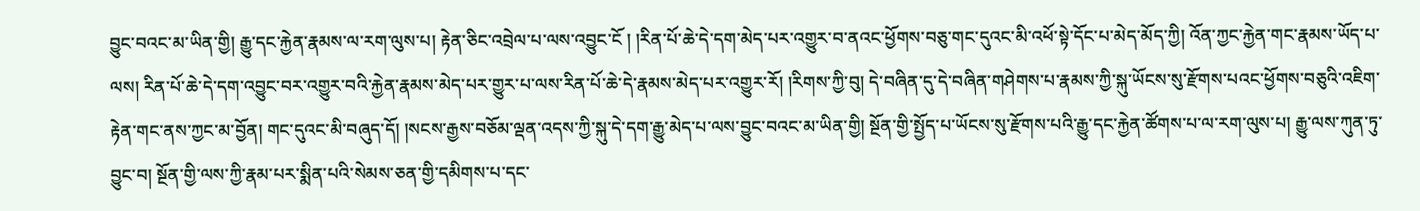བྱུང་བའང་མ་ཡིན་གྱི། རྒྱུ་དང་རྐྱེན་རྣམས་ལ་རག་ལུས་པ། རྟེན་ཅིང་འབྲེལ་པ་ལས་འབྱུང་ངོ ། །རིན་པོ་ཆེ་དེ་དག་མེད་པར་འགྱུར་བ་ནའང་ཕྱོགས་བཅུ་གང་དུའང་མི་འཕོ་སྟེ་དོང་པ་མེད་མོད་ཀྱི། འོན་ཀྱང་རྐྱེན་གང་རྣམས་ཡོད་པ་ལས། རིན་པོ་ཆེ་དེ་དག་འབྱུང་བར་འགྱུར་བའི་རྐྱེན་རྣམས་མེད་པར་གྱུར་པ་ལས་རིན་པོ་ཆེ་དེ་རྣམས་མེད་པར་འགྱུར་རོ། །རིགས་ཀྱི་བུ། དེ་བཞིན་དུ་དེ་བཞིན་གཤེགས་པ་རྣམས་ཀྱི་སྐུ་ཡོངས་སུ་རྫོགས་པའང་ཕྱོགས་བཅུའི་འཇིག་རྟེན་གང་ནས་ཀྱང་མ་བྱོན། གང་དུའང་མི་བཞུད་དོ། །སངས་རྒྱས་བཅོམ་ལྡན་འདས་ཀྱི་སྐུ་དེ་དག་རྒྱུ་མེད་པ་ལས་བྱུང་བའང་མ་ཡིན་གྱི། སྔོན་གྱི་སྤྱོད་པ་ཡོངས་སུ་རྫོགས་པའི་རྒྱུ་དང་རྐྱེན་ཚོགས་པ་ལ་རག་ལུས་པ། རྒྱུ་ལས་ཀུན་ཏུ་བྱུང་བ། སྔོན་གྱི་ལས་ཀྱི་རྣམ་པར་སྨིན་པའི་སེམས་ཅན་གྱི་དམིགས་པ་དང་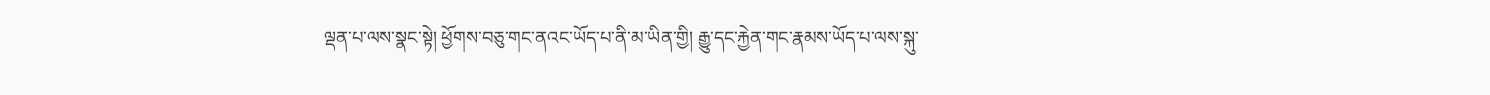ལྡན་པ་ལས་སྣང་སྟེ། ཕྱོགས་བཅུ་གང་ནའང་ཡོད་པ་ནི་མ་ཡིན་གྱི། རྒྱུ་དང་རྐྱེན་གང་རྣམས་ཡོད་པ་ལས་སྐུ་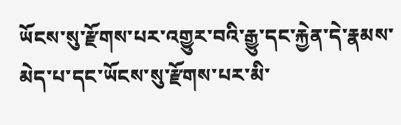ཡོངས་སུ་རྫོགས་པར་འགྱུར་བའི་རྒྱུ་དང་རྐྱེན་དེ་རྣམས་མེད་པ་དང་ཡོངས་སུ་རྫོགས་པར་མི་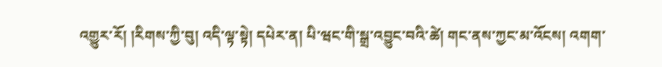འགྱུར་རོ། །རིགས་ཀྱི་བུ། འདི་ལྟ་སྟེ། དཔེར་ན། པི་ཝང་གི་སྒྲ་འབྱུང་བའི་ཚེ། གང་ནས་ཀྱང་མ་འོངས། འགག་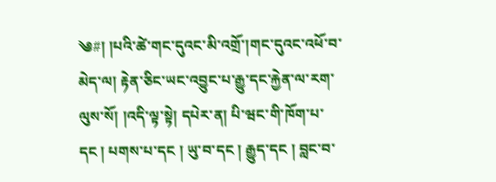༄#། །པའི་ཚེ་གང་དུའང་མི་འགྲོ་།གང་དུའང་འཕོ་བ་མེད་ལ། རྟེན་ཅིང་ཡང་འབྱུང་པ་རྒྱུ་དང་རྐྱེན་ལ་རག་ལུས་སོ། །འདི་ལྟ་སྟེ། དཔེར་ན། པི་ཝང་གི་ཁོག་པ་དང ། པགས་པ་དང ། ཡུ་བ་དང ། རྒྱུད་དང ། བླང་བ་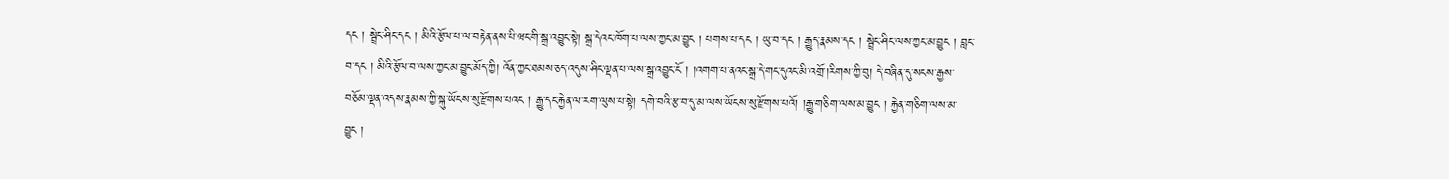དང ། སྦྲེང་ཤིང་དང ། མིའི་རྩོལ་པ་ལ་བརྟེན་ནས་པི་ཝང་གི་སྒྲ་འབྱུང་སྟེ། སྒྲ་དེའང་ཁོག་པ་ལས་ཀྱང་མ་བྱུང ། པགས་པ་དང ། ཡུ་བ་དང ། རྒྱུད་རྣམས་དང ། སྦྲེང་ཤིང་ལས་ཀྱང་མ་བྱུང ། བླང་བ་དང ། མིའི་རྩོལ་བ་ལས་ཀྱང་མ་བྱུང་མོད་ཀྱི། འོན་ཀྱང་ཐམས་ཅད་འདུས་ཤིང་ལྡན་པ་ལས་སྒྲ་འབྱུང་ངོ ། །འགག་པ་ནའང་སྒྲ་དེ་གང་དུའང་མི་འགྲོ་།རིགས་ཀྱི་བུ། དེ་བཞིན་དུ་སངས་རྒྱས་བཅོམ་ལྡན་འདས་རྣམས་ཀྱི་སྐུ་ཡོངས་སུ་རྫོགས་པའང ། རྒྱུ་དང་རྐྱེན་ལ་རག་ལུས་པ་སྟེ། དགེ་བའི་རྩ་བ་དུ་མ་ལས་ཡོངས་སུ་རྫོགས་པའོ། །རྒྱུ་གཅིག་ལས་མ་བྱུང ། རྐྱེན་གཅིག་ལས་མ་བྱུང །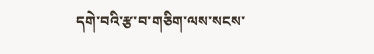དགེ་བའི་རྩ་བ་གཅིག་ལས་སངས་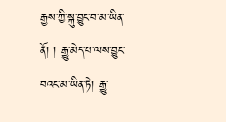རྒྱས་ཀྱི་སྐུ་བྱུང་བ་མ་ཡིན་ནོ། ། རྒྱུ་མེད་པ་ལས་བྱུང་བའང་མ་ཡིན་ཏེ། རྒྱུ་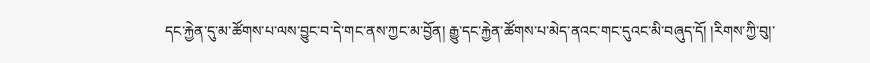དང་རྐྱེན་དུ་མ་ཚོགས་པ་ལས་བྱུང་བ་དེ་གང་ནས་ཀྱང་མ་བྱོན། རྒྱུ་དང་རྐྱེན་ཚོགས་པ་མེད་ནའང་གང་དུའང་མི་བཞུད་དོ། །རིགས་ཀྱི་བུ།་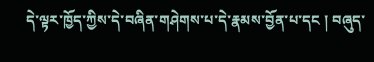དེ་ལྟར་ཁྱོད་ཀྱིས་དེ་བཞིན་གཤེགས་པ་དེ་རྣམས་བྱོན་པ་དང ། བཞུད་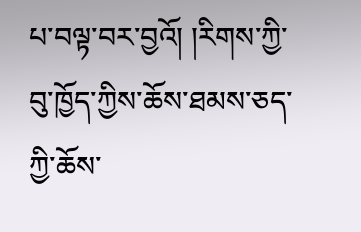པ་བལྟ་བར་བྱའོ། །རིགས་ཀྱི་བུ་ཁྱོད་ཀྱིས་ཆོས་ཐམས་ཅད་ཀྱི་ཆོས་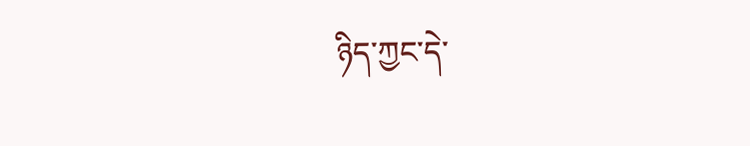ཉིད་ཀྱང་དེ་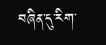བཞིན་དུ་རིག་